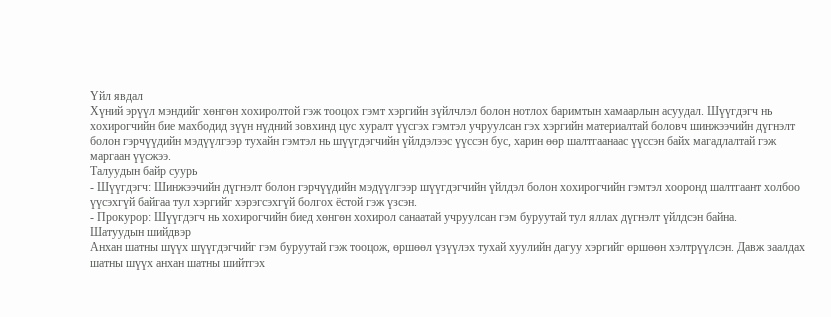Үйл явдал
Хүний эрүүл мэндийг хөнгөн хохиролтой гэж тооцох гэмт хэргийн зүйлчлэл болон нотлох баримтын хамаарлын асуудал. Шүүгдэгч нь хохирогчийн бие махбодид зүүн нүдний зовхинд цус хуралт үүсгэх гэмтэл учруулсан гэх хэргийн материалтай боловч шинжээчийн дүгнэлт болон гэрчүүдийн мэдүүлгээр тухайн гэмтэл нь шүүгдэгчийн үйлдэлээс үүссэн бус, харин өөр шалтгаанаас үүссэн байх магадлалтай гэж маргаан үүсжээ.
Талуудын байр суурь
- Шүүгдэгч: Шинжээчийн дүгнэлт болон гэрчүүдийн мэдүүлгээр шүүгдэгчийн үйлдэл болон хохирогчийн гэмтэл хооронд шалтгаант холбоо үүсэхгүй байгаа тул хэргийг хэрэгсэхгүй болгох ёстой гэж үзсэн.
- Прокурор: Шүүгдэгч нь хохирогчийн биед хөнгөн хохирол санаатай учруулсан гэм буруутай тул яллах дүгнэлт үйлдсэн байна.
Шатуудын шийдвэр
Анхан шатны шүүх шүүгдэгчийг гэм буруутай гэж тооцож, өршөөл үзүүлэх тухай хуулийн дагуу хэргийг өршөөн хэлтрүүлсэн. Давж заалдах шатны шүүх анхан шатны шийтгэх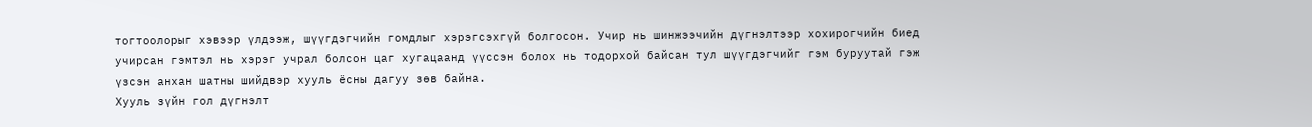тогтоолорыг хэвээр үлдээж, шүүгдэгчийн гомдлыг хэрэгсэхгүй болгосон. Учир нь шинжээчийн дүгнэлтээр хохирогчийн биед учирсан гэмтэл нь хэрэг учрал болсон цаг хугацаанд үүссэн болох нь тодорхой байсан тул шүүгдэгчийг гэм буруутай гэж үзсэн анхан шатны шийдвэр хууль ёсны дагуу зөв байна.
Хууль зүйн гол дүгнэлт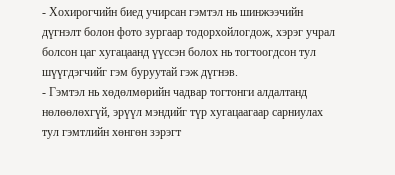- Хохирогчийн биед учирсан гэмтэл нь шинжээчийн дүгнэлт болон фото зургаар тодорхойлогдож, хэрэг учрал болсон цаг хугацаанд үүссэн болох нь тогтоогдсон тул шүүгдэгчийг гэм буруутай гэж дүгнэв.
- Гэмтэл нь хөдөлмөрийн чадвар тогтонги алдалтанд нөлөөлөхгүй, эрүүл мэндийг түр хугацаагаар сарниулах тул гэмтлийн хөнгөн зэрэгт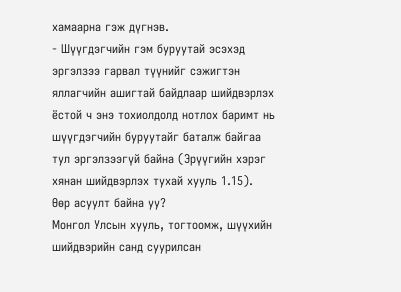хамаарна гэж дүгнэв.
- Шүүгдэгчийн гэм буруутай эсэхэд эргэлзээ гарвал түүнийг сэжигтэн яллагчийн ашигтай байдлаар шийдвэрлэх ёстой ч энэ тохиолдолд нотлох баримт нь шүүгдэгчийн буруутайг баталж байгаа тул эргэлзээгүй байна (Эрүүгийн хэрэг хянан шийдвэрлэх тухай хууль 1.15).
Өөр асуулт байна уу?
Монгол Улсын хууль, тогтоомж, шүүхийн шийдвэрийн санд суурилсан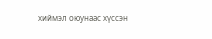хиймэл оюунаас хүссэн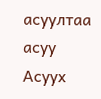асуултаа асуу
Асуух